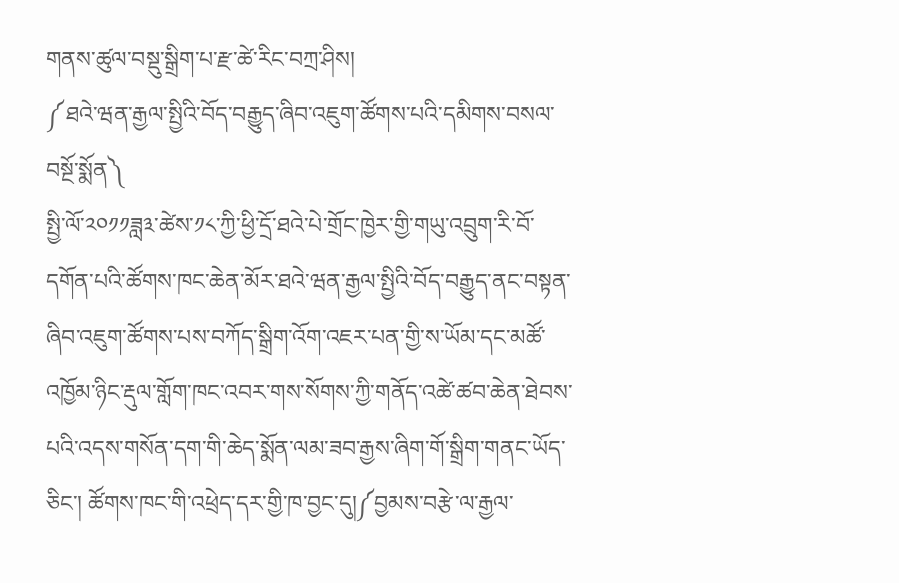གནས་ཚུལ་བསྡུ་སྒྲིག་པ་རྫ་ཚེ་རིང་བཀྲ་ཤིས།
༼ཐའེ་ཝན་རྒྱལ་སྤྱིའི་བོད་བརྒྱུད་ཞིབ་འཇུག་ཚོགས་པའི་དམིགས་བསལ་བསྔོ་སྨོན༽
སྤྱི་ལོ་༢༠༡༡ཟླ༣་ཚེས་༡༨་ཀྱི་ཕྱི་དྲོ་ཐའེ་པེ་གྲོང་ཁྱེར་གྱི་གཡུ་འབྲུག་རི་བོ་དགོན་པའི་ཚོགས་ཁང་ཆེན་མོར་ཐའེ་ཝན་རྒྱལ་སྤྱིའི་བོད་བརྒྱུད་ནང་བསྟན་ཞིབ་འཇུག་ཚོགས་པས་བཀོད་སྒྲིག་འོག་འཇར་པན་གྱི་ས་ཡོམ་དང་མཚོ་འཁྱོམ་ཉིང་རྡུལ་གློག་ཁང་འབར་གས་སོགས་ཀྱི་གནོད་འཚེ་ཚབ་ཆེན་ཐེབས་པའི་འདས་གསོན་དག་གི་ཆེད་སྨོན་ལམ་ཟབ་རྒྱས་ཞིག་གོ་སྒྲིག་གནང་ཡོད་ཅིང་། ཚོགས་ཁང་གི་འཕྲེད་དར་གྱི་ཁ་བྱང་དུ།༼བྱམས་བརྩེ་ལ་རྒྱལ་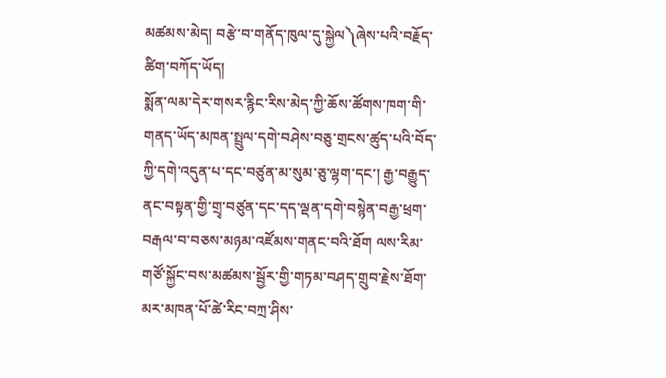མཚམས་མེད། བརྩེ་བ་གནོད་ཁུལ་དུ་སྐྱེལ༽ཞེས་པའི་བརྗོད་ཚིག་བཀོད་ཡོད།
སྨོན་ལམ་དེར་གསར་རྙིང་རིས་མེད་ཀྱི་ཆོས་ཚོགས་ཁག་གི་གནད་ཡོད་མཁན་སྤྲུལ་དགེ་བཤེས་བཅུ་གྲངས་ཚུད་པའི་བོད་ཀྱི་དགེ་འདུན་པ་དང་བཙུན་མ་སུམ་ཅུ་ལྷག་དང་། རྒྱ་བརྒྱུད་ནང་བསྟན་གྱི་གྲྭ་བཙུན་དང་དད་ལྡན་དགེ་བསྙེན་བརྒྱ་ཕྲག་བརྒལ་བ་བཅས་མཉམ་འཛོམས་གནང་བའི་ཐོག ལས་རིམ་གཙོ་སྐྱོང་བས་མཚམས་སྦྱོར་གྱི་གཏམ་བཤད་གྲུབ་རྗེས་ཐོག་མར་མཁན་པོ་ཚེ་རིང་བཀྲ་ཤིས་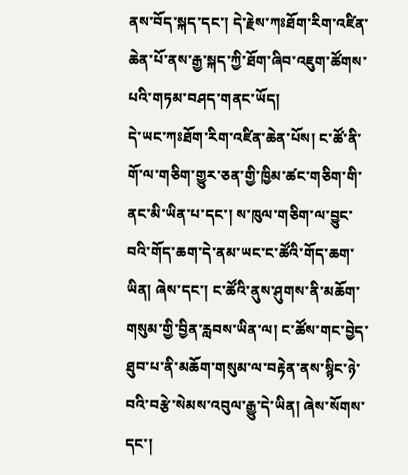ནས་བོད་སྐད་དང་། དེ་རྗེས་ཀཿཐོག་རིག་འཛིན་ཆེན་པོ་ནས་རྒྱ་སྐད་ཀྱི་ཐོག་ཞིབ་འཇུག་ཚོགས་པའི་གཏམ་བཤད་གནང་ཡོད།
དེ་ཡང་ཀཿཐོག་རིག་འཛིན་ཆེན་པོས། ང་ཚོ་ནི་གོ་ལ་གཅིག་གྱུར་ཅན་གྱི་ཁྱིམ་ཚང་གཅིག་གི་ནང་མི་ཡིན་པ་དང་། ས་ཁུལ་གཅིག་ལ་བྱུང་བའི་གོད་ཆག་དེ་ནམ་ཡང་ང་ཚོའི་གོད་ཆག་ཡིན། ཞེས་དང་། ང་ཚོའི་ནུས་ཤུགས་ནི་མཆོག་གསུམ་གྱི་བྱིན་རླབས་ཡིན་ལ། ང་ཚོས་གང་བྱེད་ཐུབ་པ་ནི་མཆོག་གསུམ་ལ་བརྟེན་ནས་སྙིང་ཉེ་བའི་བརྩེ་སེམས་འབུལ་རྒྱུ་དེ་ཡིན། ཞེས་སོགས་དང་།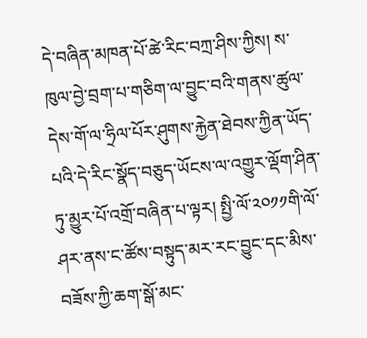དེ་བཞིན་མཁན་པོ་ཚེ་རིང་བཀྲ་ཤིས་ཀྱིས། ས་ཁུལ་བྱེ་བྲག་པ་གཅིག་ལ་བྱུང་བའི་གནས་ཚུལ་དེས་གོ་ལ་ཧྲིལ་པོར་ཤུགས་རྐྱེན་ཐེབས་ཀྱིན་ཡོད་པའི་དེ་རིང་སྣོད་བཅུད་ཡོངས་ལ་འགྱུར་ལྡོག་ཤིན་ཏུ་མྱུར་པོ་འགྲོ་བཞིན་པ་ལྟར། སྤྱི་ལོ་༢༠༡༡གི་ལོ་ཤར་ནས་ང་ཚོས་བསྟུད་མར་རང་བྱུང་དང་མིས་བཟོས་ཀྱི་ཆག་སྒོ་མང་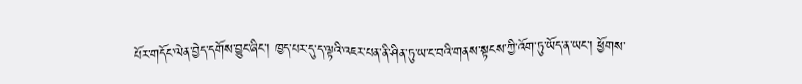པོར་གདོང་ལེན་བྱེད་དགོས་བྱུང་ཞིང་། ཁྱད་པར་དུ་ད་ལྟའི་འཇར་པན་ནི་ཤིན་ཏུ་ཡ་ང་བའི་གནས་སྟངས་ཀྱི་འོག་ཏུ་ཡོད་ན་ཡང་། ཕྱོགས་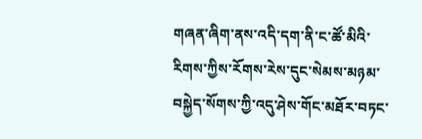གཞན་ཞིག་ནས་འདི་དག་ནི་ང་ཚོ་མིའི་རིགས་ཀྱིས་རོགས་རེས་དུང་སེམས་མཉམ་བསྐྱེད་སོགས་ཀྱི་འདུ་ཤེས་གོང་མཐོར་བཏང་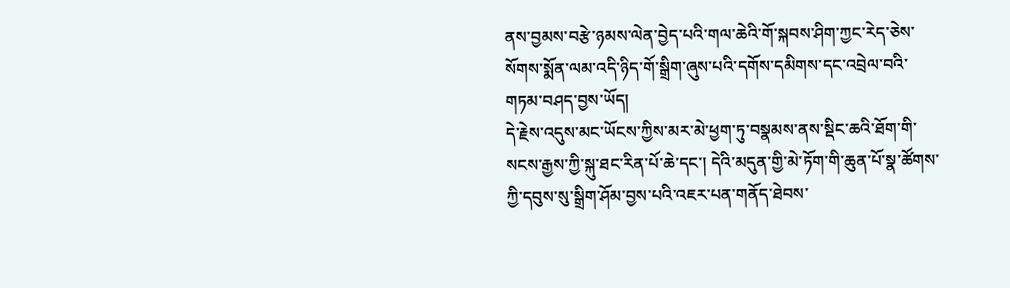ནས་བྱམས་བརྩེ་ཉམས་ལེན་བྱེད་པའི་གལ་ཆེའི་གོ་སྐབས་ཤིག་ཀྱང་རེད་ཅེས་སོགས་སྨོན་ལམ་འདི་ཉིད་གོ་སྒྲིག་ཞུས་པའི་དགོས་དམིགས་དང་འབྲེལ་བའི་གཏམ་བཤད་བྱས་ཡོད།
དེ་རྗེས་འདུས་མང་ཡོངས་ཀྱིས་མར་མེ་ཕྱག་ཏུ་བསྣམས་ནས་སྡིང་ཆའི་ཐོག་གི་སངས་རྒྱས་ཀྱི་སྐུ་ཐང་རིན་པོ་ཆེ་དང་། དེའི་མདུན་གྱི་མེ་ཏོག་གི་ཆུན་པོ་སྣ་ཚོགས་ཀྱི་དབུས་སུ་སྒྲིག་ཤོམ་བྱས་པའི་འཇར་པན་གནོད་ཐེབས་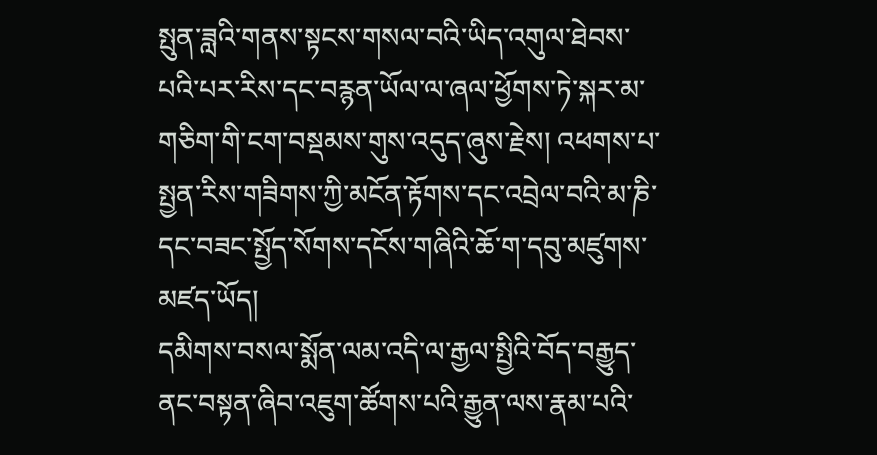སྤུན་ཟླའི་གནས་སྟངས་གསལ་བའི་ཡིད་འགུལ་ཐེབས་པའི་པར་རིས་དང་བརྙན་ཡོལ་ལ་ཞལ་ཕྱོགས་ཏེ་སྐར་མ་གཅིག་གི་ངག་བསྡམས་གུས་འདུད་ཞུས་རྗེས། འཕགས་པ་སྤྱན་རིས་གཟིགས་ཀྱི་མངོན་རྟོགས་དང་འབྲེལ་བའི་མ་ཎི་དང་བཟང་སྤྱོད་སོགས་དངོས་གཞིའི་ཆོ་ག་དབུ་མཛུགས་མཛད་ཡོད།
དམིགས་བསལ་སྨོན་ལམ་འདི་ལ་རྒྱལ་སྤྱིའི་བོད་བརྒྱུད་ནང་བསྟན་ཞིབ་འཇུག་ཚོགས་པའི་རྒྱུན་ལས་རྣམ་པའི་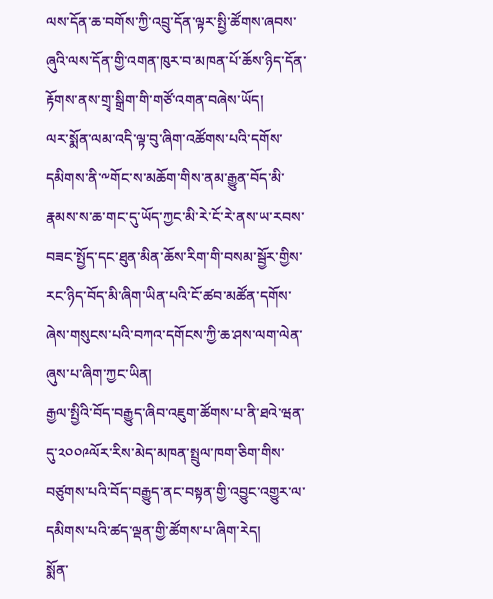ལས་དོན་ཆ་བགོས་ཀྱི་འབྲུ་དོན་ལྟར་སྤྱི་ཚོགས་ཞབས་ཞུའི་ལས་དོན་གྱི་འགན་ཁུར་བ་མཁན་པོ་ཆོས་ཉིད་དོན་རྟོགས་ནས་གྲྭ་སྒྲིག་གི་གཙོ་འགན་བཞེས་ཡོད།
ལར་སྨོན་ལམ་འདི་ལྟ་བུ་ཞིག་འཚོགས་པའི་དགོས་དམིགས་ནི་༸གོང་ས་མཆོག་གིས་ནམ་རྒྱུན་བོད་མི་རྣམས་ས་ཆ་གང་དུ་ཡོད་ཀྱང་མི་རེ་ངོ་རེ་ནས་ཡ་རབས་བཟང་སྤྱོད་དང་ཐུན་མིན་ཆོས་རིག་གི་བསམ་སྦྱོར་གྱིས་རང་ཉིད་བོད་མི་ཞིག་ཡིན་པའི་ངོ་ཚབ་མཚོན་དགོས་ཞེས་གསུངས་པའི་བཀའ་དགོངས་ཀྱི་ཆ་ཤས་ལག་ལེན་ཞུས་པ་ཞིག་ཀྱང་ཡིན།
རྒྱལ་སྤྱིའི་བོད་བརྒྱུད་ཞིབ་འཇུག་ཚོགས་པ་ནི་ཐའེ་ཝན་དུ་༢༠༠༩ལོར་རིས་མེད་མཁན་སྤྲུལ་ཁག་ཅིག་གིས་བཙུགས་པའི་བོད་བརྒྱུད་ནང་བསྟན་གྱི་འབྱུང་འགྱུར་ལ་དམིགས་པའི་ཚད་ལྡན་གྱི་ཚོགས་པ་ཞིག་རེད།
སྨོན་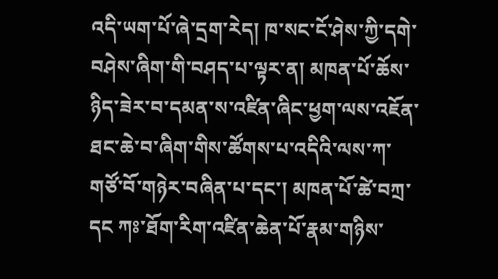འདི་ཡག་པོ་ཞེ་དྲག་རེད། ཁ་སང་ངོ་ཤེས་ཀྱི་དགེ་བཤེས་ཞིག་གི་བཤད་པ་ལྟར་ན། མཁན་པོ་ཆོས་ཉིད་ཟེར་བ་དམན་ས་འཛིན་ཞིང་ཕྱག་ལས་འཇོན་ཐང་ཆེ་བ་ཞིག་གིས་ཚོགས་པ་འདིའི་ལས་ཀ་གཙོ་བོ་གཉེར་བཞིན་པ་དང་། མཁན་པོ་ཚེ་བཀྲ་དང ཀཿ་ཐོག་རིག་འཛིན་ཆེན་པོ་རྣམ་གཉིས་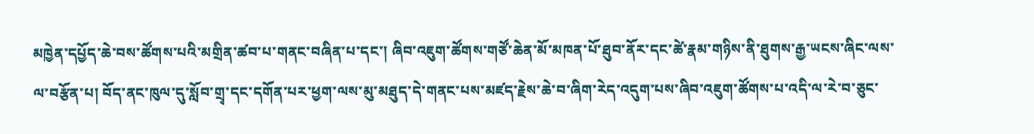མཁྱེན་དཔྱོད་ཆེ་བས་ཚོགས་པའི་མགྲིན་ཚབ་པ་གནང་བཞིན་པ་དང་། ཞིབ་འཇུག་ཚོགས་གཙོ་ཆེན་མོ་མཁན་པོ་ཐུབ་ནོར་དང་ཚེ་རྣམ་གཉིས་ནི་ཐུགས་རྒྱ་ཡངས་ཞིང་ལས་ལ་བརྩོན་པ། བོད་ནང་ཁུལ་དུ་སློབ་གྲྭ་དང་དགོན་པར་ཕྱག་ལས་མུ་མཐུད་དེ་གནང་པས་མཛད་རྗེས་ཆེ་བ་ཞིག་རེད་འདུག་པས་ཞིབ་འཇུག་ཚོགས་པ་འདི་ལ་རེ་བ་ཅུང་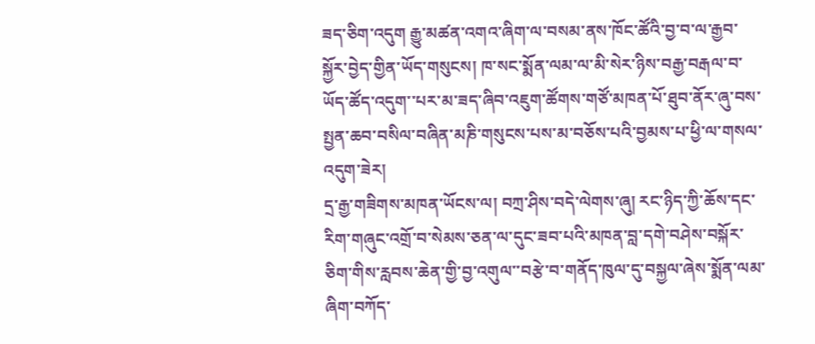ཟད་ཅིག་འདུག རྒྱུ་མཚན་འགའ་ཞིག་ལ་བསམ་ནས་ཁོང་ཚོའི་བྱ་བ་ལ་རྒྱབ་སྐྱོར་བྱེད་གྱིན་ཡོད་གསུངས། ཁ་སང་སྨོན་ལམ་ལ་མི་སེར་ཉིས་བརྒྱ་བརྒལ་བ་ཡོད་ཚོད་འདུག་་པར་མ་ཟད་ཞིབ་འཇུག་ཚོགས་གཙོ་མཁན་པོ་ཐུབ་ནོར་ཞུ་བས་སྤྱན་ཆབ་བསིལ་བཞིན་མཎི་གསུངས་པས་མ་བཅོས་པའི་བྱམས་པ་ཕྱི་ལ་གསལ་འདུག་ཟེར།
དྲ་རྒྱ་གཟིགས་མཁན་ཡོངས་ལ། བཀྲ་ཤིས་བདེ་ལེགས་ཞུ། རང་ཉིད་ཀྱི་ཆོས་དང་རིག་གཞུང་འགྲོ་བ་སེམས་ཅན་ལ་དུང་ཟབ་པའི་མཁན་བླ་དགེ་བཤེས་བསྐོར་ཅིག་གིས་རླབས་ཆེན་གྱི་བྱ་འགུལ་་བརྩེ་བ་གནོད་ཁུལ་དུ་བསྐྱལ་ཞེས་སྨོན་ལམ་ཞིག་བཀོད་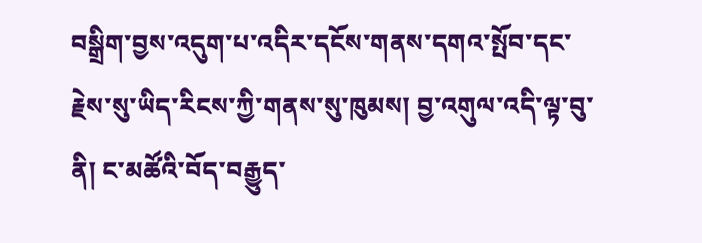བསྒྲིག་བྱས་འདུག་པ་འདིར་དངོས་གནས་དགའ་སྤོབ་དང་རྗེས་སུ་ཡིད་རིངས་ཀྱི་གནས་སུ་ཁུམས། བྱ་འགུལ་འདི་ལྟ་བུ་ནི། ང་མཚོའི་བོད་བརྒྱུད་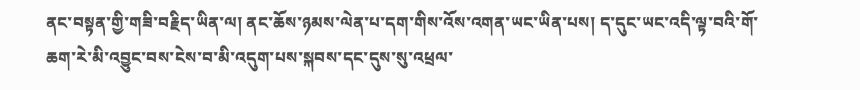ནང་བསྟན་གྱི་གཟི་བརྗིད་ཡིན་ལ། ནང་ཆོས་ཉམས་ལེན་པ་དག་གིས་འོས་འགན་ཡང་ཡིན་པས། ད་དུང་ཡང་འདི་ལྟ་བའི་གོ་ཆག་རེ་མི་འབྱུང་བས་ངེས་བ་མི་འདུག་པས་སྐབས་དང་དུས་སུ་འཕྲལ་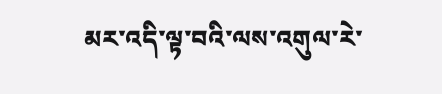མར་འདི་ལྟ་བའི་ལས་འགུལ་རེ་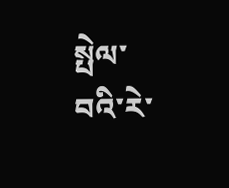སྤེལ་བའི་རེ་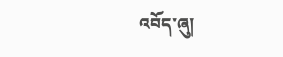འབོད་ཞུ།